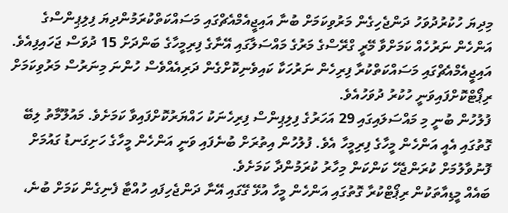މިދިޔަ ހުކުރުދުވަހު ދަންޖެހިގެން މަރުވިކަމަށް ބުނާ އައިޖީއެމްއެޗްގައި މަސައްކަތްކުރަމުންދިޔަ ފިލިޕިންސްގެ އަންހެން ނަރުހެއް ކަމަށްވާ މޭރީ ގްރޭސްގެ މަރުގެ މައްސަލާގައި އޭނާގެ ފިރިމީހާގެ ބަންދަށް 15 ދުވަސް ޖަހައިފިއެވެ.
އައިޖީއެމްއެޗްގައި މަސައްކަތްކުރާ ފިރިހެން ނަރުހަކާ ކައިވެނިކޮށްގެން ދަރިއެއްވެސް ހުންނަ މިނަރުސް މަރުވިކަމަށް ރިޕޯޓްކޮށްފައިވަނީ ހުކުރު ދުވަހުއެވެ.
ފުލުހުން ބުނީ މި މައްސަލައިގައި 29 އަހަރުގެ ފިލިޕިންސް ފިރިހެނަކު ހައްޔަރުކޮށްފައިވާ ކަމަށެވެ. މައުލޫމާތު ލިބޭ ގޮތުގައި އެއީ އަންހެން މީހާގެ ފިރިމީހާ އެވެ. ފުލުހުން އިތުރަށް ބުނެފައި ވަނީ އަންހެން މީހާގެ ހަށިގަނޑު ގައުމަށް ފޮނުވާލުމަށް ކުރަންޖެހޭ ކަންކަން މިހާރު ކުރަމުންދާ ކަމަށެވެ.
ބައެއް މީޑިއާތަކުން ރިޕޯޓްކުރާ ގޮތުގައި އަންހެން މީހާ އުޅޭ ގޭގައި އޭނާ ދަންޖެހިފައި ހުއްޓާ ފެނިގެން ކަމަށް ބުނެ،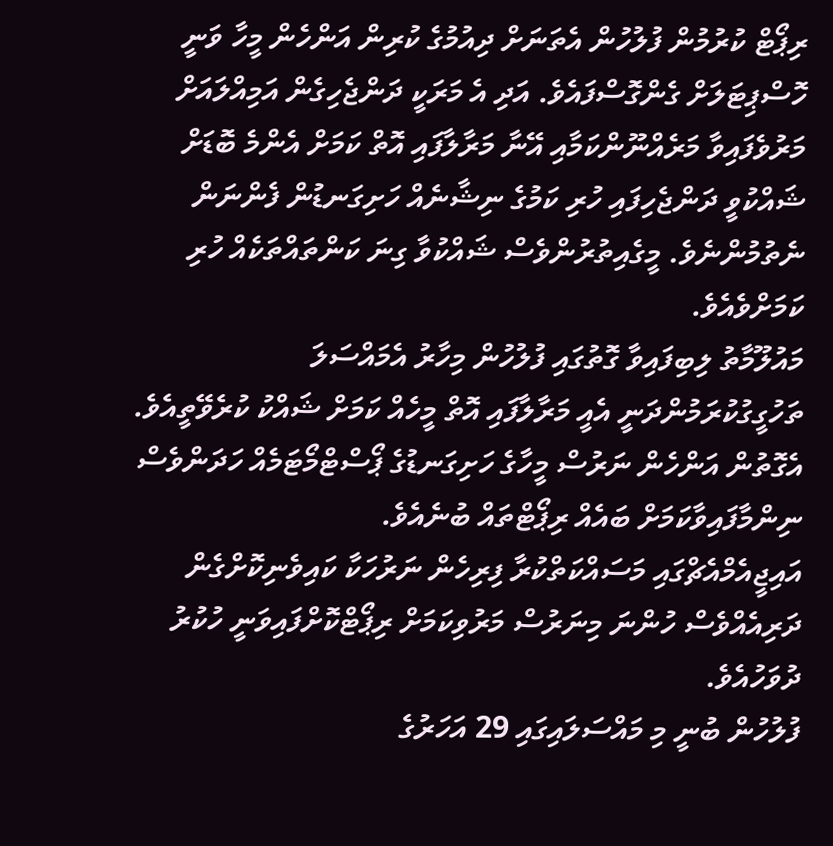ރިޕޯޓް ކުރުމުން ފުލުހުން އެތަނަށް ދިއުމުގެ ކުރިން އަންހެން މީހާ ވަނީ ހޮސްޕިޓަލަށް ގެންގޮސްފައެވެ. އަދި އެ މަރަކީ ދަންޖެހިގެން އަމިއްލައަށް މަރުވެފައިވާ މަރެއްނޫންކަމާއި އޭނާ މަރާލާފައި އޮތް ކަމަށް އެންމެ ބޮޑަށް ޝައްކުވީ ދަންޖެހިފައި ހުރި ކަމުގެ ނިޝާނެއް ހަށިގަނޑުން ފެންނަން ނެތުމުންނެވެ. މީގެއިތުރުންވެސް ޝައްކުވާ ގިނަ ކަންތައްތަކެއް ހުރި ކަމަށްވެއެވެ.
މައުލޫމާތު ލިބިފައިވާ ގޮތުގައި ފުލުހުން މިހާރު އެމައްސަލަ ތަހުގީގުކުރަމުންދަނީ އެއީ މަރާލާފައި އޮތް މީހެއް ކަމަށް ޝައްކު ކުރެވޭތީއެވެ. އެގޮތުން އަންހެން ނަރުސް މީހާގެ ހަށިގަނޑުގެ ޕޯސްޓްމޯޓަމެއް ހަދަންވެސް ނިންމާފައިވާކަމަށް ބައެއް ރިޕޯޓްތައް ބުނެއެވެ.
އައިޖީއެމްއެޗްގައި މަސައްކަތްކުރާ ފިރިހެން ނަރުހަކާ ކައިވެނިކޮށްގެން ދަރިއެއްވެސް ހުންނަ މިނަރުސް މަރުވިކަމަށް ރިޕޯޓްކޮށްފައިވަނީ ހުކުރު ދުވަހުއެވެ.
ފުލުހުން ބުނީ މި މައްސަލައިގައި 29 އަހަރުގެ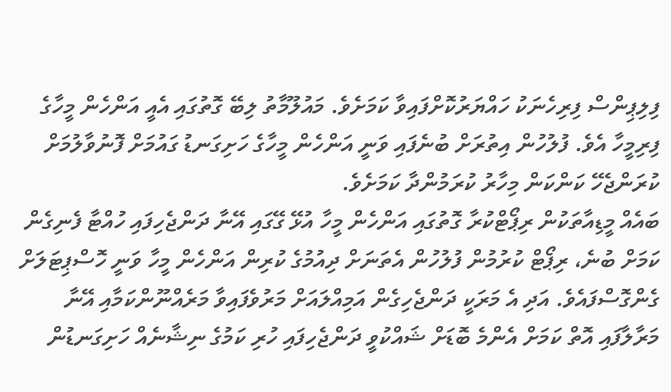ފިލިޕިންސް ފިރިހެނަކު ހައްޔަރުކޮށްފައިވާ ކަމަށެވެ. މައުލޫމާތު ލިބޭ ގޮތުގައި އެއީ އަންހެން މީހާގެ ފިރިމީހާ އެވެ. ފުލުހުން އިތުރަށް ބުނެފައި ވަނީ އަންހެން މީހާގެ ހަށިގަނޑު ގައުމަށް ފޮނުވާލުމަށް ކުރަންޖެހޭ ކަންކަން މިހާރު ކުރަމުންދާ ކަމަށެވެ.
ބައެއް މީޑިއާތަކުން ރިޕޯޓްކުރާ ގޮތުގައި އަންހެން މީހާ އުޅޭ ގޭގައި އޭނާ ދަންޖެހިފައި ހުއްޓާ ފެނިގެން ކަމަށް ބުނެ، ރިޕޯޓް ކުރުމުން ފުލުހުން އެތަނަށް ދިއުމުގެ ކުރިން އަންހެން މީހާ ވަނީ ހޮސްޕިޓަލަށް ގެންގޮސްފައެވެ. އަދި އެ މަރަކީ ދަންޖެހިގެން އަމިއްލައަށް މަރުވެފައިވާ މަރެއްނޫންކަމާއި އޭނާ މަރާލާފައި އޮތް ކަމަށް އެންމެ ބޮޑަށް ޝައްކުވީ ދަންޖެހިފައި ހުރި ކަމުގެ ނިޝާނެއް ހަށިގަނޑުން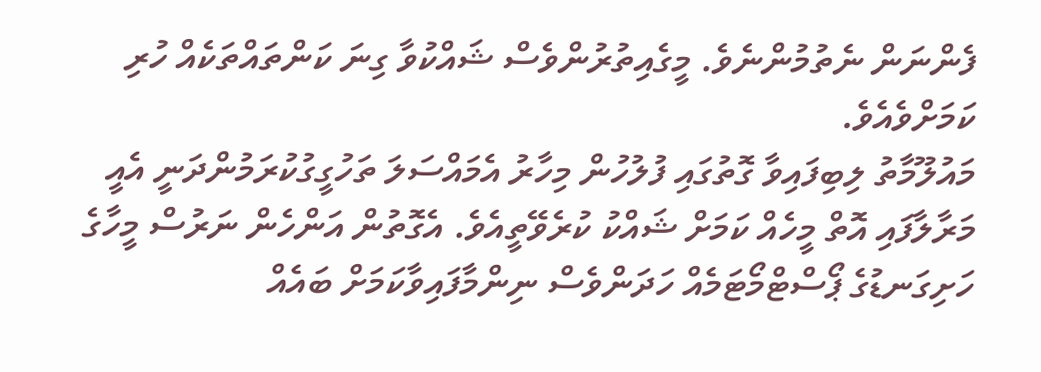ފެންނަން ނެތުމުންނެވެ. މީގެއިތުރުންވެސް ޝައްކުވާ ގިނަ ކަންތައްތަކެއް ހުރި ކަމަށްވެއެވެ.
މައުލޫމާތު ލިބިފައިވާ ގޮތުގައި ފުލުހުން މިހާރު އެމައްސަލަ ތަހުގީގުކުރަމުންދަނީ އެއީ މަރާލާފައި އޮތް މީހެއް ކަމަށް ޝައްކު ކުރެވޭތީއެވެ. އެގޮތުން އަންހެން ނަރުސް މީހާގެ ހަށިގަނޑުގެ ޕޯސްޓްމޯޓަމެއް ހަދަންވެސް ނިންމާފައިވާކަމަށް ބައެއް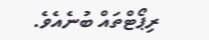ރިޕޯޓްތައް ބުނެއެވެ.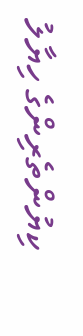ކިޔުންތެރިންގެ ހިޔާލު